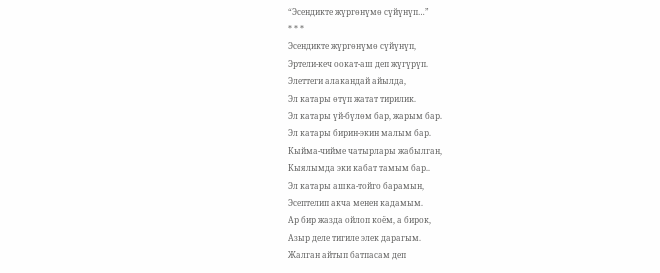“Эсендикте жүргөнүмө сүйүнүп…”
* * *
Эсендикте жүргөнүмө сүйүнүп,
Эртели-кеч оокат-аш деп жүгүрүп.
Элеттеги алакандай айылда,
Эл катары өтүп жатат тирилик.
Эл катары үй-бүлөм бар, жарым бар.
Эл катары бирин-экин малым бар.
Кыйма-чийме чатырлары жабылган,
Кыялымда эки кабат тамым бар..
Эл катары ашка-тойго барамын,
Эсептелип акча менен кадамым.
Ар бир жазда ойлоп коём, а бирок,
Азыр деле тигиле элек дарагым.
Жалган айтып батпасам деп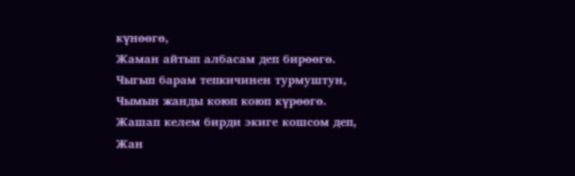күнөөгө,
Жаман айтып албасам деп бирөөгө.
Чыгып барам тепкичинен турмуштун,
Чымын жанды коюп коюп күрөөгө.
Жашап келем бирди экиге кошсом деп,
Жан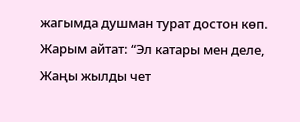жагымда душман турат достон көп.
Жарым айтат: “Эл катары мен деле,
Жаңы жылды чет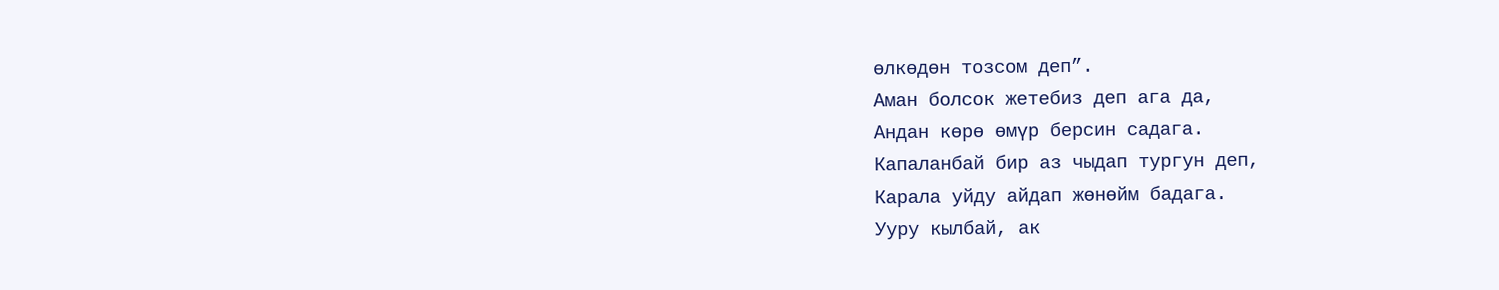өлкөдөн тозсом деп”.
Аман болсок жетебиз деп ага да,
Андан көрө өмүр берсин садага.
Капаланбай бир аз чыдап тургун деп,
Карала уйду айдап жөнөйм бадага.
Ууру кылбай, ак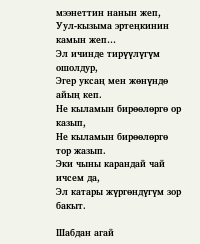мээнеттин нанын жеп,
Уул-кызыма эртеңкинин камын жеп…
Эл ичинде тирүүлүгүм ошолдур,
Эгер уксаң мен жөнүндө айың кеп.
Не кыламын бирөөлөргө ор казып,
Не кыламын бирөөлөргө тор жазып.
Эки чыны карандай чай ичсем да,
Эл катары жүргөндүгүм зор бакыт.

Шабдан агай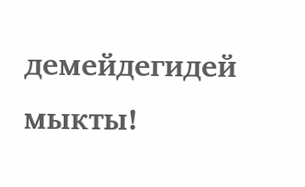демейдегидей мыкты!